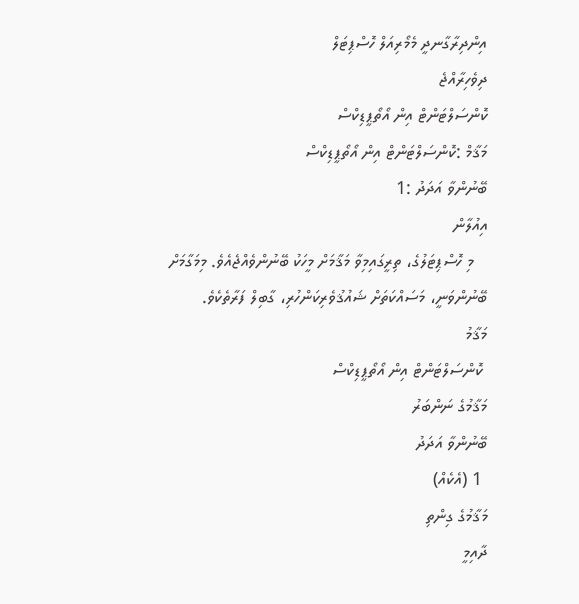އިންދިރާގާނދީ މެމޯރިއަލް ހޮސްޕިޓަލް
ދިވެހިރާއްޖެ
ކޮންސަލްޓަންޓް އިން އޯތޯޕީޑިކްސް
މަޤާމް :ކޮންސަލްޓަންޓް އިން އޯތޯޕީޑިކްސް
ބޭނުންވާ އަދަދު :1
އިއުލާން
   މި ހޮސްޕިޓަލުގެ، ތިރީގައިމިވާ މަޤާމަށް މީހަކު ބޭނުންވެއްޖެއެވެ. މިމަގާމަށް ބޭނުންވަނީ، މަސައްކަތަށް ޝައުޤުވެރިކަންހުރި، ގާބިލް ފަރާތެކެވެ.
މަޤާމު
 ކޮންސަލްޓަންޓް އިން އޯތޯޕީޑިކްސް
މަޤާމުގެ ނަންބަރު
ބޭނުންވާ އަދަދު
 1 (އެކެއް)
މަޤާމުގެ ގިންތި
ދާއިމީ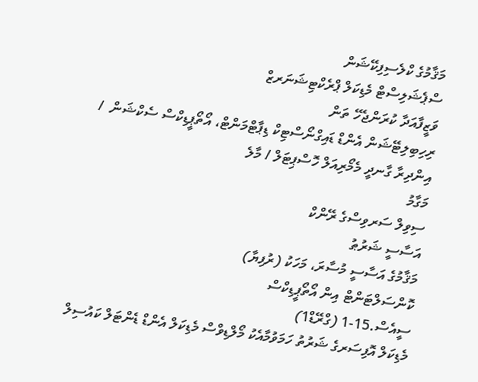މަޤާމުގެ ކްލެސިފިކޭޝަން
ސްޕެޝަލިސްޓް މެޑިކަލް ޕްރެކްޓިޝަނަރޒް
ވަޒީފާއަދާ ކުރަންޖެހޭ ތަން
ރިހިބިލިޓޭޝަން އެންޑް ޑައިގްނޯސްޓިކް ޑިޕާޓްމަންޓް، އޯތޯޕީޑިކްސް ސެކްޝަން  / އިންދިރާ ގާނދީ މެމޯރިއަލް ހޮސްޕިޓަލް / މާލެ
މަގާމު
ސިވިލް ސަރވިސްގެ ރޭންކް
އަސާސީ ޝަރުޠު
މަޤާމުގެ އަސާސީ މުސާރަ، މަހަކު (ރުފިޔާ)
ކޮންސަލްޓަންޓް އިން އޯތޯޕީޑިކްސް
ސީއެސް.15-1 (ގްރޭޑް1)
މެޑިކަލް އޮފިސަރގެ ޝަރުތު ހަމަވުމާއެކު މޯލްޑިވްސް މެޑިކަލް އެންޑް ޑެންޓަލް ކައުސިލް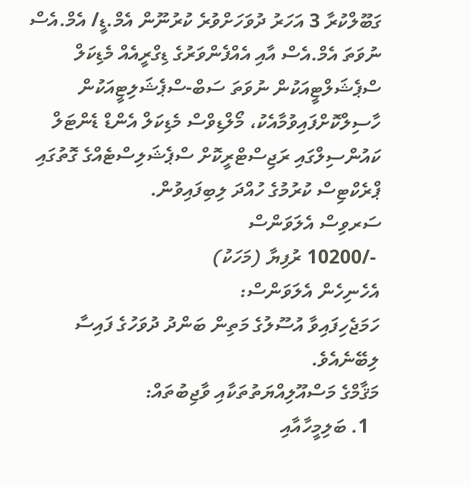ގަބޫލްކުރާ 3 އަހަރު ދުވަހަށްވުރެ ކުރުނޫން އެމް.ޑީ/ އެމް.އެސް ނުވަތަ އެމް.އެސް އާއި އެއްފެންވަރުގެ ޑިގްރީއެއް މެޑިކަލް ސްޕެޝަލްޓީއަކުން ނުވަތަ ސަބް-ސްޕެޝަލިޓީއަކުން ހާސިލްކޮށްފައިވުމާއެކު، މޯލްޑިވްސް މެޑިކަލް އެންޑް ޑެންޓަލް ކައުންސިލްގައި ރަޖިސްޓްރީކޮށް ސްޕެޝަލިސްޓެއްގެ ގޮތުގައި ޕްރެކްޓިސް ކުރުމުގެ ހުއްދަ ލިބިފައިވުން.
ސަރވިސް އެލަވަންސް
 -/10200 ރުފިޔާ (މަހަކު)
އެހެނިހެން އެލަވަންސް:
ހަމަޖެހިފައިވާ އުސޫލުގެ މަތިން ބަންދު ދުވަހުގެ ފައިސާ ލިބޭނެއެވެ.
މަޤާމްގެ މަސްއޫލިއްޔަތުތަކާއި ވާޖިބުތައް:
  1. ބަލިމީހާއާއި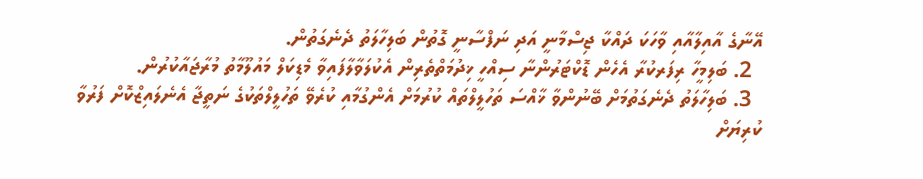އޭނާގެ އާއިލާއާއި ވާހަކަ ދައްކާ ޖިސްމާނީ އަދި ނަފްސާނީ ގޮތުން ބަލިހާލަތު ދެނެގަތުން.
  2. ބަލިމީހާ ރިފަރކުރާ އެހެން ޑޮކްޓަރުންނާ ސިއްހީ ޚިދުމަތްތެރިން އެކުލަވާލާފައިވާ މެޑިކަލް މައުލޫމާތު މުރާޖައާކުރުން.
  3. ބަލިހާލަތު ދެނެގަތުމަށް ބޭނުންވާ ޚާއްސަ ތަހުލީލްތައް ކުރުމަށް އެންގުމާއި ކުރެވޭ ތަހުލީލްތަކުގެ ނަތީޖާ އެނެލައިޒްކޮށް ފަރުވާ ކުރިޔަށް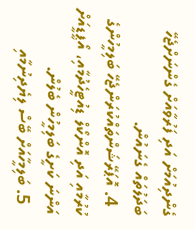ގެންދިއުމަށް އަދި ފަރުވާއަށް ގެންނަށްޖެހޭ ބަދަލުތައް ގެނައުން.
  4. އޮޕަރޭޝަންތައްކުރަންޖެހޭ ބަލިމީހުންގެ ކުރުމާއި އަދި އޮންކޯލް ޑިއުޓީހެދުމާއި، އޯޕީޑީއަށް އަންނަ ކަށީގެ ބަލިމީހުން ބެލުން.
  5. ބަލިމީހާއަށް ބޭސް ލިޔެދިނުމާއި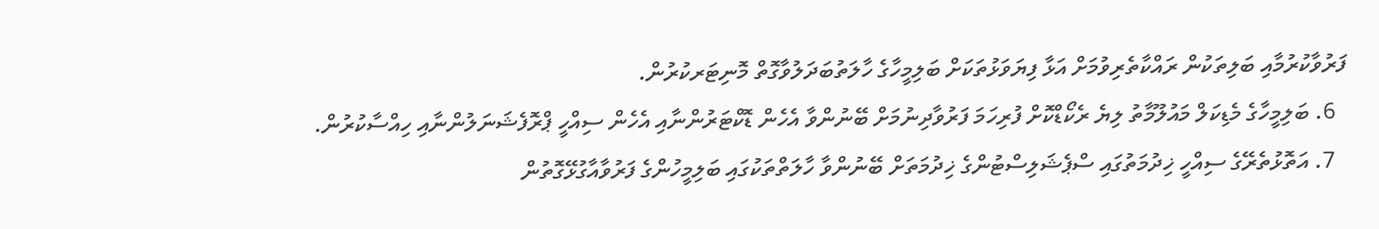ފަރުވާކުރުމާއި ބަލިތަކުން ރައްކާތެރިވުމަށް އަޅާ ފިޔަވަޅުތަކަށް ބަލިމީހާގެ ހާލަތުބަދަލުވާގޮތް މޮނިޓަރކުރުން.
  6. ބަލިމީހާގެ މެޑިކަލް މައުލޫމާތު ލިޔެ ރެކޯޑްކޮށް ފުރިހަމަ ފަރުވާދިނުމަށް ބޭނުންވާ އެހެން ޑޮކްޓަރުންނާއި އެހެން ސިއްހީ ޕްރޮފެޝަނަލުންނާއި ހިއްސާކުރުން.
  7. އަތޮޅުތެރޭގެ ސިއްހީ ޚިދުމަތުގައި ސްޕެޝަލިސްޓުންގެ ޚިދުމަތަށް ބޭނުންވާ ހާލަތްތަކުގައި ބަލިމީހުންގެ ފަރުވާއާގުޅޭގޮތުން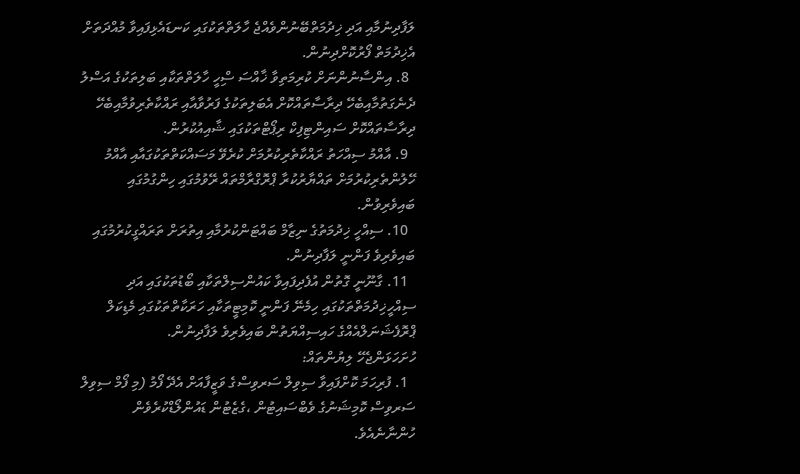ލަފާދިނުމާއި އަދި ޚިދުމަތްބޭނުންވެއްޖެ ހާލަތްތަކުގައި ކަނޑައެޅިފައިވާ މުއްދަތަށް އެޚިދުމަތް ފޯރުކޮށްދިނުން.
  8. އިންސާނުންނަށް ކުރިމަތިވާ ޚާއްސަ ސިްހީ ހާލަތްތަކާއި ބަލިތަކުގެ އަސްލު ދެނެގަތުމާއިބެހޭ ދިރާސާތައްކޮށް އެބަލިތަކުގެ ފަރުވާއާއި ރައްކާތެރިވުމާއިބެހޭ ދިރާސާތައްކޮށް ސައިންޓިފިކް ރިޕޯޓްތަކުގައި ޝާއިއުކުރުން.
  9. އާއްމު ސިއްހަތު ރައްކާތެރިކުރުމަށް ކުރެވޭ މަސައްކަތްތަކުގައާއި އާއްމު ހޭލުންތެރިކުރުމަށް ތައްޔާރުކުރާ ޕްރޮގްރާމްތައް ރޭވުމުގައި ހިންގުމުގައި ބައިވެރިވުން.
  10. ސިއްހީ ޚިދުމަތުގެ ނިޒާމް ބައްޓަންކުރުމާއި އިތުރަށް ތަރައްގީކުރުމުގައި ބައިވެރިވެ ފަންނީ ލަފާދިނުން.
  11. ގާނޫނީ ގޮތުން އުފެދިފައިވާ ކައުންސިލްތަކާއި ބޯޑުތަކުގައި އަދި ސިއްހީޚިދުމަތްތަކުގައި ހިމެނޭ ފަންނީ ކޮމިޓީތަކާއި ހަރަކާތްތަކުގައި މެޑިކަލް ޕްރޮފެޝަނަލްއެއްގެ ހައިސިއްޔަތުން ބައިވެރިވެ ލަފާދިނުން.
ހުށަހަޅަންޖެހޭ ލިޔުންތައް:
  1. ފުރިހަމަ ކޮށްފައިވާ ސިވިލް ސަރވިސްގެ ވަޒީފާއަށް އެދޭ ފޯމު (މި ފޯމް ސިވިލް ސަރވިސް ކޮމިޝަނުގެ ވެބްސައިޓުން ،ގެޒެޓުން ޑައުންލޯޑްކުރެވެން ހުންނާނެއެވެ.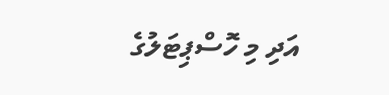އަދި މި ހޮސްޕިޓަލުގެ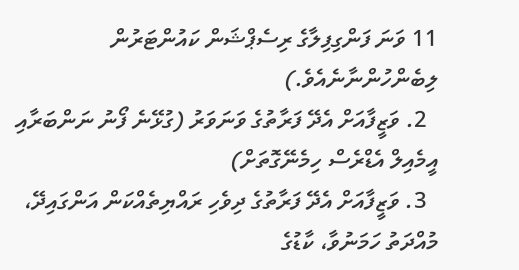11 ވަނަ ފަންގިފިލާގެ ރިސެޕްޝަން ކައުންޓަރުން ލިބެންހުންނާނެއެވެ.)
  2. ވަޒީފާއަށް އެދޭ ފަރާތުގެ ވަނަވަރު (ގުޅޭނެ ފޯނު ނަންބަރާއި އީމެއިލް އެޑްރެސް ހިމެނޭގޮތަށް)
  3. ވަޒީފާއަށް އެދޭ ފަރާތުގެ ދިވެހި ރައްޔިތެއްކަން އަންގައިދޭ، މުއްދަތު ހަމަނުވާ، ކާޑުގެ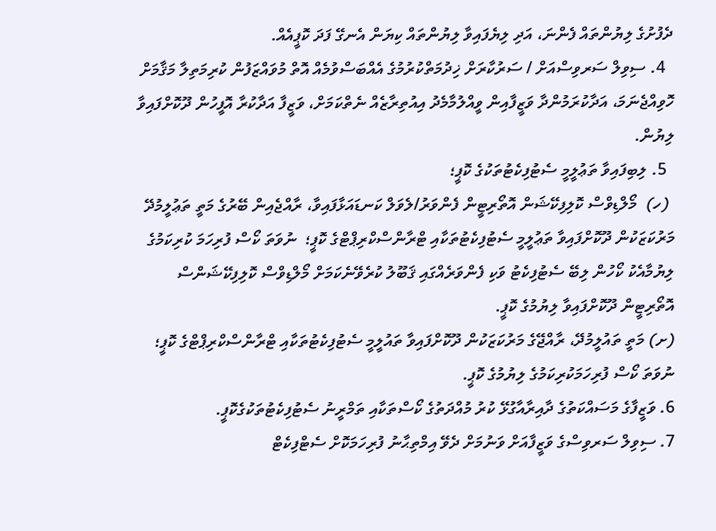ދެފުށުގެ ލިޔުންތައް ފެންނަ، އަދި ލިޔެފައިވާ ލިޔުންތައް ކިޔަން އެނގޭ ފަދަ ކޮޕީއެއް.
  4. ސިވިލް ސަރވިސްއަށް / ސަރުކާރަށް ޚިދުމަތްކުރުމުގެ އެއްބަސްވުމެއް އޮތް މުވައްޒަފުން ކުރިމަތިލާ މަޤާމަށް ހޮވިއްޖެނަމަ، އަދާކުރަމުންދާ ވަޒީފާއިން ވީއްލުމާމެދު އިއުތިރާޒެއް ނެތްކަމަށް، ވަޒީފާ އަދާކުރާ އޮފީހުން ދޫކޮށްފައިވާ ލިޔުން.
  5. ލިބިފައިވާ ތަޢުލީމީ ސެޓުފިކެޓުތަކުގެ ކޮޕީ؛
 (ހ)  މޯލްޑިވްސް ކޮލިފިކޭޝަން އޮތޯރިޓީން ފެންވަރު/ލެވަލް ކަނޑައަޅާފައިވާ، ރާއްޖެއިން ބޭރުގެ މަތީ ތަޢުލީމުދޭ މަރުކަޒަކުން ދޫކޮށްފައިވާ ތަޢުލީމީ ސެޓުފިކެޓުތަކާއި ޓްރާންސްކްރިޕްޓްގެ ކޮޕީ؛  ނުވަތަ ކޯސް ފުރިހަމަ ކުރިކަމުގެ ލިޔުމާއެކު ކޯހުން ލިބޭ ސެޓުފިކެޓު ވަކި ފެންވަރެއްގައި ޤަބޫލު ކުރެވޭނެކަމަށް މޯލްޑިވްސް ކޮލިފިކޭޝަންސް އޮތޯރިޓީން ދޫކޮށްފައިވާ ލިޔުމުގެ ކޮޕީ.
(ށ) މަތީ ތައުލީމުދޭ، ރާއްޖޭގެ މަރުކަޒަކުން ދޫކޮށްފައިވާ ތައުލީމީ ސެޓުފިކެޓުތަކާއި ޓްރާންސްކްރިޕްޓްގެ ކޮޕީ؛ ނުވަތަ ކޯސް ފުރިހަމަކުރިކަމުގެ ލިޔުމުގެ ކޮޕީ.
6. ވަޒީފާގެ މަސައްކަތުގެ ދާއިރާއާގުޅޭ ކުރު މުއްދަތުގެ ކޯސްތަކާއި ތަމްރީނު ސެޓުފިކެޓުތަކުގެކޮޕީ.
7. ސިވިލް ސަރވިސްގެ ވަޒީފާއަށް ވަނުމަށް ދެވޭ އިމްތިޙާނު ފުރިހަމަކޮށް ސެޓްފިކެޓް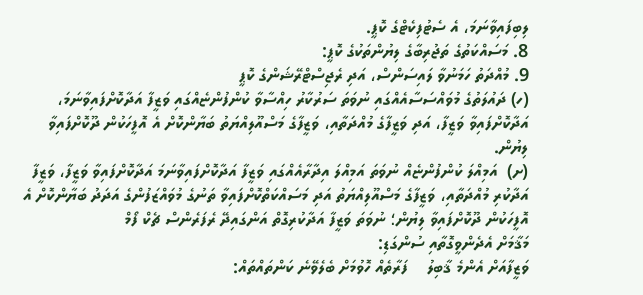ލިބިފައިވާނަމަ، އެ ސެޓުފިކެޓްގެ ކޮޕީ.
8. މަސައްކަތުގެ ތަޖުރިބާގެ ލިޔުންތަކުގެ ކޮޕީ:
9. މުއްދަތު ހަމަނުވާ ލައިސަންސް، އަދި ރެޖިސްޓްރޭޝަންގެ ކޮޕީ
(ހ) ދައުލަތުގެ މުވައްސަސާއެއްގައި ނުވަތަ ސަރުކާރު ހިއްސާވާ ކުންފުންޏެއްގައި ވަޒީފާ އަދާކޮށްފައިވާނަމަ، އަދާކޮށްފައިވާ ވަޒީފާ، އަދި ވަޒީފާގެ މުއްދަތާއި، ވަޒީފާގެ މަސްއޫލިއްޔަތު ބަޔާންކޮށް އެ އޮފީހަކުން ދޫކޮށްފައިވާ ލިޔުން.
(ށ)  އަމިއްލަ ކުންފުންޏެއް ނުވަތަ އަމިއްލަ އިދާރާއެއްގައި ވަޒީފާ އަދާކޮށްފައިވާނަމަ އަދާކޮށްފައިވާ ވަޒީފާ، ވަޒީފާ އަދާކުރި މުއްދަތާއި، ވަޒީފާގެ މަސްއޫލިއްޔަތު އަދި މަސައްކަތްކޮށްފައިވާ ތަނުގެ މުވައްޒަފުންގެ އަދަދު ބަޔާންކޮށް އެ އޮފީހަކުން ދޫކޮށްފައިވާ ލިޔުން؛ ނުވަތަ ވަޒީފާ އަދާކުރިގޮތް އަންގައިދޭ ރެފަރެންސް ޗެކް ފޯމް
މަޤާމަށް އެދެންވީގޮތާއި ސުންގަޑި:
ވަޒީފާއަށް އެންމެ ޤާބިލު    ފަރާތެއް ހޮވުމަށް ބެލެވޭނެ ކަންތައްތައް: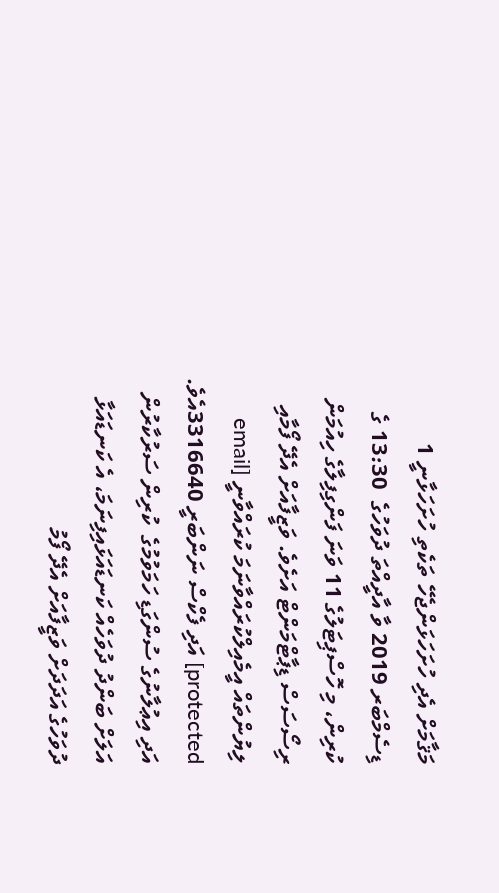މަޤާމަށް އެދި ހުށަހަޅަންޖެހޭ ތަކެތި ހުށަހަޅާނީ 1 ޑިސެމްބަރ 2019 ވާ އާދީއްތަ ދުވަހުގެ  13:30 ގެ ކުރިން، މި ހޮސްޕިޓަލުގެ 11 ވަނަ ފަންގިފިލާގެ ހިއުމަން ރިސޯސަސް ޑިޕާޓްމަންޓް އަށެވެ. ވަޒީފާއަށް އެދޭ ފޯމާއި ލިޔުންތައް އީމެއިލްކުރައްވާނަމަ ކުރައްވާނީ [email protected] އަދި ފެކްސް ނަންބަރީ 3316640އެވެ. އަދި އިޢުލާނުގެ ސުންގަޑި ހަމަވުމުގެ  ކުރިން ސަރުކާރުން އަލަށް ބަންދު ދުވަހެއް ކަނޑައަޅައިފިނަމަ، އެ ކަނޑައަޅާ ދުވަހުގެ އަދަދަށް ވަޒީފާއަށް އެދޭ ފޯމު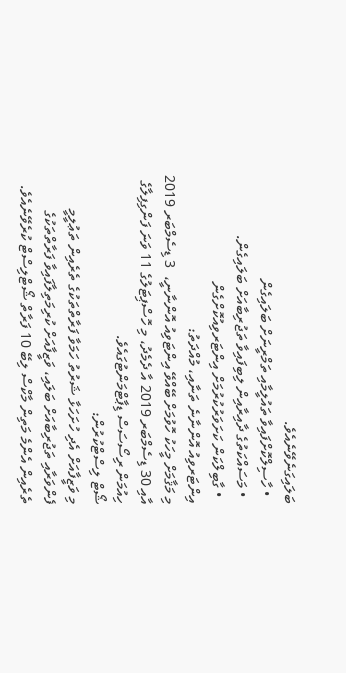ބަލައިގަނެވޭނެއެވެ.
  • ހާސިލްކޮށްފައިވާ ތައުލީމާއި ތަމްރީނަށް ބަލައިގެން
  • މަސައްކަތުގެ ދާއިރާއިން ލިބިފައިވާ ތަޖުރިބާއަށް ބަލައިގެން.
  • ގާބިލްކަން ކަށަވަރުކުރުމަށް އިންޓަރވިއުކޮށްގެން
އިންޓަރވިއު އޮންނާނެ ތަނާއި، މުއްދަތު:
މި މަޤާމަށް މީހަކު ހޮވުމަށް ބޭއްވޭ އިންޓަވިއު އޮންނާނީ،  3 ޑިސެމްބަރ 2019 އާއި 30 ޑިސެމްބަރ 2019 އާ ދެމެދު، މި ހޮސްޕިޓަލުގެ 11 ވަނަ ފަންގިފިލާގެ ހިއުމަން ރިސޯސަސް ޑިޕާޓްމަންޓުގައެވެ.
ޝޯޓް ލިސްޓްކުރުން:
މި ވަޒީފާއަށް އެދި ހުށަހަޅާ ޝަރުތު ހަމަވާ ފަރާތްތަކުގެ ތެރެއިން ތަޢުލީމީ ފެންވަރާއި ތަޖުރިބާއަށް ބަލައި، ވަޒީފާއަށް ކުރިމަތިލާފައިވާ ފަރާތްތަކުގެ ތެރެއިން އެންމެ މަތިން މާކްސް ލިބޭ 10 ފަރާތް ޝޯޓްލިސްޓް ކުރެވޭނެއެވެ.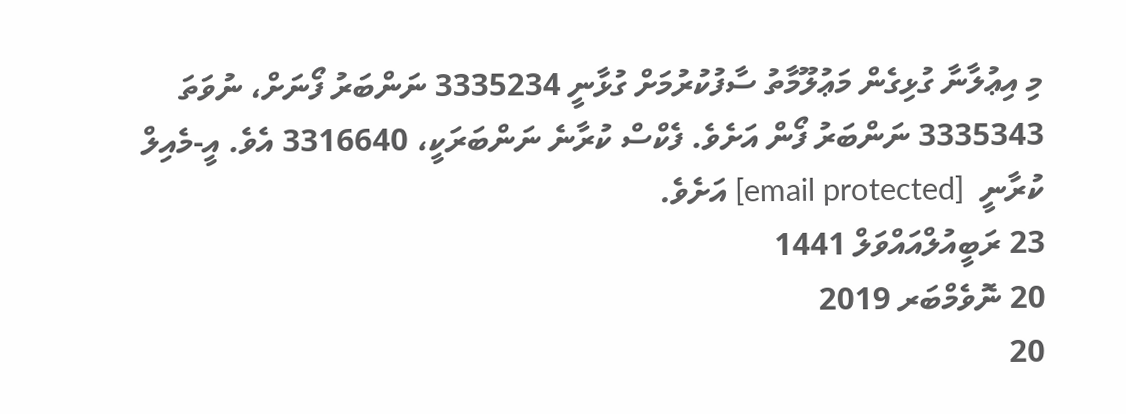މި އިޢުލާނާ ގުޅިގެން މަޢުލޫމާތު ސާފުކުރުމަށް ގުޅާނީ 3335234 ނަންބަރު ފޯނަށް، ނުވަތަ 3335343 ނަންބަރު ފޯން އަށެވެ. ފެކްސް ކުރާނެ ނަންބަރަކީ، 3316640 އެވެ. އީ-މެއިލް ކުރާނީ  [email protected] އަށެވެ.
23 ރަބީއުލްއައްވަލް 1441
20 ނޮވެމްބަރ 2019
20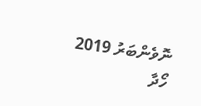ނޮވެންބަރު 2019
ހޯދާ